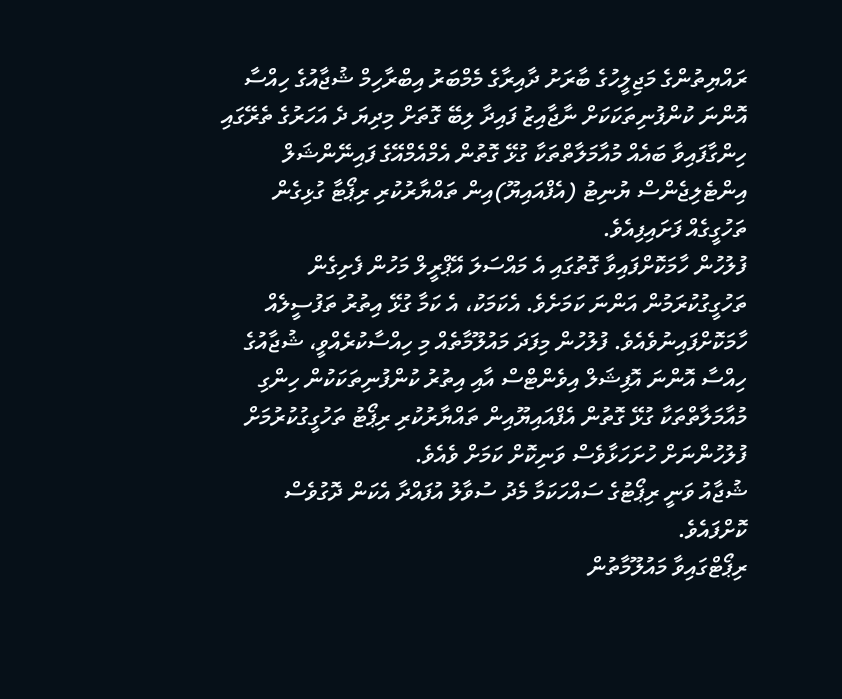ރައްޔިތުންގެ މަޖިލީހުގެ ބާރަށު ދާއިރާގެ މެމްބަރު އިބްރާހިމް ޝުޖާއުގެ ހިއްސާ އޮންނަ ކުންފުނިތަކަކަށް ނާޖާއިޒު ފައިދާ ލިބޭ ގޮތަށް މިދިޔަ ދެ އަހަރުގެ ތެރޭގައި ހިންގާފައިވާ ބައެއް މުއާމަލާތްތަކާ ގުޅޭ ގޮތުން އެމްއެމްއޭގެ ފައިނޭންޝަލް އިންޓެލިޖެންސް ޔުނިޓު (އެފްއައިޔޫ)އިން ތައްޔާރުކުރި ރިޕޯޓާ ގުޅިގެން ތަހުގީގެއް ފަށައިފިއެވެ.
ފުލުހުން ހާމަކޮށްފައިވާ ގޮތުގައި އެ މައްސަލަ އޭޕްރީލް މަހުން ފެށިގެން ތަހުގީގުކުރަމުން އަންނަ ކަމަށެވެ. އެކަމަކު، އެ ކަމާ ގުޅޭ އިތުރު ތަފުސީލެއް ހާމަކޮށްފައިނުވެއެވެ. ފުލުހުން މިފަދަ މައުލޫމާތެއް މި ހިއްސާކުރެއްވީ، ޝުޖާއުގެ ހިއްސާ އޮންނަ އޮފިޝަލް އިވެންޓްސް އާއި އިތުރު ކުންފުނިތަކަކުން ހިންގި މުއާމަލާތްތަކާ ގުޅޭ ގޮތުން އެފްއައިޔޫއިން ތައްޔާރުކުރި ރިޕޯޓު ތަހުގީގުކުރުމަށް ފުލުހުންނަށް ހުށަހަޅާވެސް ވަނިކޮށް ކަމަށް ވެއެވެ.
ޝުޖާއު ވަނީ ރިޕޯޓުގެ ސައްހަކަމާ މެދު ސުވާލު އުފައްދާ އެކަން ދޮގުވެސް ކޮށްފައެވެ.
ރިޕޯޓްގައިވާ މައުލޫމާތުން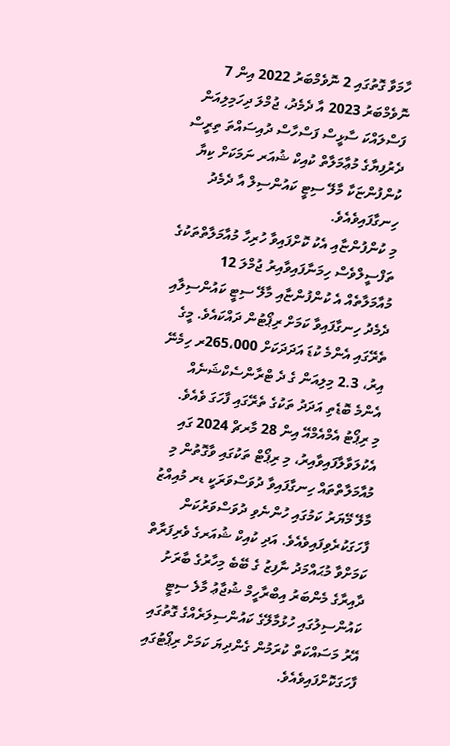ހާމަވާ ގޮތުގައި 2 ނޮވެމްބަރު 2022 އިން 7 ނޮވެމްބަރު 2023 އާ ދެމެދު، ޖުމްލަ ދިހަމިލިއަން ފަސްލައްކަ ސާޅީސް ފަސްހާސް ދުއިސައްތަ ތިރީސް ދެރުފިޔާގެ މުޢާމަލާތް ކުއިކް ޝުއަރ ނަމަކަށް ކިޔާ ކުންފުންޏަކާ މާލޭ ސިޓީ ކައުންސިލް އާ ދެމެދު ހިނގާފައިވެއެވެ.
މި ކުންފުންޏާއި އެކު ކޮށްފައިވާ ހުރިހާ މުއާމަލާތްތަކުގެ ތަފްސީލްވެސް ހިމަނާފައިވާއިރު ޖުމްލަ 12 މުއާމަލާތެއް އެ ކުންފުންޏާއި މާލޭ ސިޓީ ކައުންސިލާއި ދެމެދު ހިނގާފައިވާ ކަމަށް ރިޕޯޓުން ދައްކައެވެ. މީގެ ތެރޭގައި އެންމެ ކުޑަ އަދަދަކަށް 265،000ރ ހިމެނޭ އިރު، 2.3 މިލިއަން ގެ ދެ ޓްރާންސެކްޝަނެއް އެންމެ ބޮޑެތި އަދަދު ތަކުގެ ތެރޭގައި ފާހަގަ ވެއެވެ.
މި ރިޕޯޓު އެމްއެމްއޭ އިން 28 މާރޗް 2024 ގައި އެކުލަވާލާފައިވާއިރު، މި ރިޕޯޓް ތަކުގައި ވާގޮތުން މި މުއާމަލާތްތައް ހިނގާފައިވާ ދުވަސްވަރަކީ ޑރ މުއިއްޒު މާލޭ މޭޔަރު ކަމުގައި ހުންނެވި ދުވަސްވަރުކަން ފާހަގަކުރެވިފައިވެއެވެ. އަދި ކުއިކް ޝުއަރގެ ވެރިފަރާތް ކަމަށްވާ މުޙައްމަދު ނާފިޒު ގެ ބޭބެ މިހާރުގެ ބާރަށު ދާއިރާގެ މެންބަރު އިބްރާހީމް ޝުޖާޢު މާލެ ސިޓީ ކައުންސިލުގައި ހުޅުމާލޭގެ ކައުންސިލަރެއްގެ ގޮތުގައި އޭރު މަސައްކަތް ކުރަމުން ގެންދިޔަ ކަމަށް ރިޕޯޓުގައި ފާހަގަކޮށްފައިވެއެވެ.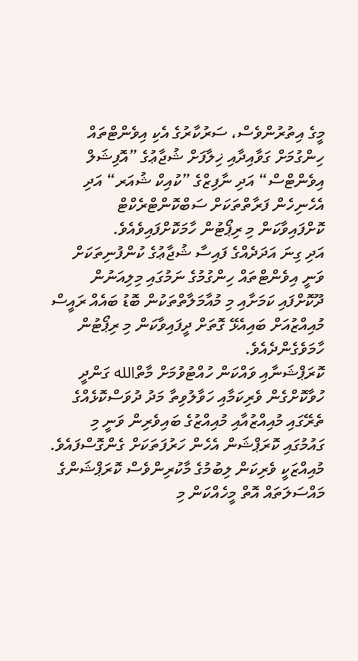މީގެ އިތުރުންވެސް، ސަރުކާރުގެ އެކި އިވެންޓްތައް ހިންގުމަށް ގަވާއިދާއި ޚިލާފަށް ޝުޖާޢުގެ ”އޮފިޝަލް އިވެންޓްސް“ އަދި ނާފިޒްގެ ”ކުއިކް ޝުއަރ“ އަދި އެހެނިހެން ފަރާތްތަކަށް ސަބްކޮންޓްރެކްޓް ކޮށްފައިވާކަން މި ރިޕޯޓުން ހާމަކޮށްފައިވެއެވެ.
އަދި ގިނަ އަދަދެއްގެ ފައިސާ ޝުޖާޢުގެ ކުންފުނިތަކަށް ވަނީ އިވެންޓްތައް ހިންގުމުގެ ނަމުގައި މިލިއަނުން ދޫކޮށްފައި ކަމަށާއި މި މުއާމަލާތްތަކުން ބޮޑު ބައެއް ރައީސް މުއިއްޒުއަށް ބައިއެޅޭ ގޮތަށް ދީފައިވާކަން މި ރިޕޯޓުން ހާމަވެގެންދެއެވެ.
ކޮރަޕްޝަނާއި ވައްކަން ހުއްޓުވުމަށް މާތްالله ގަންދީ ހުވާކޮށްގެން ވެރިކަމާއި ހަވާލުވިތާ މަދު ދުވަސްކޮޅެއްގެ ތެރޭގައި މުއިއްޒުއާއި މުއިއްޒުގެ ބައިވެރިން ވަނީ މި ގައުމުގައި ކޮރަޕްޝަން އެހެން ހަރުފަތަކަށް ގެންގޮސްފައެވެ. މުއިއްޒަކީ ވެރިކަން ލިބުމުގެ މާކުރިންވެސް ކޮރަޕްޝަންގެ މައްސަލަތައް އޮތް މީހެއްކަން މި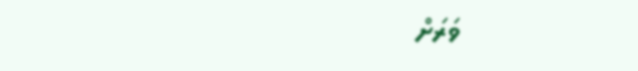ވަރަށް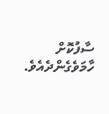ސާފުކޮށް ހާމަވެގެންދެއެވެ.